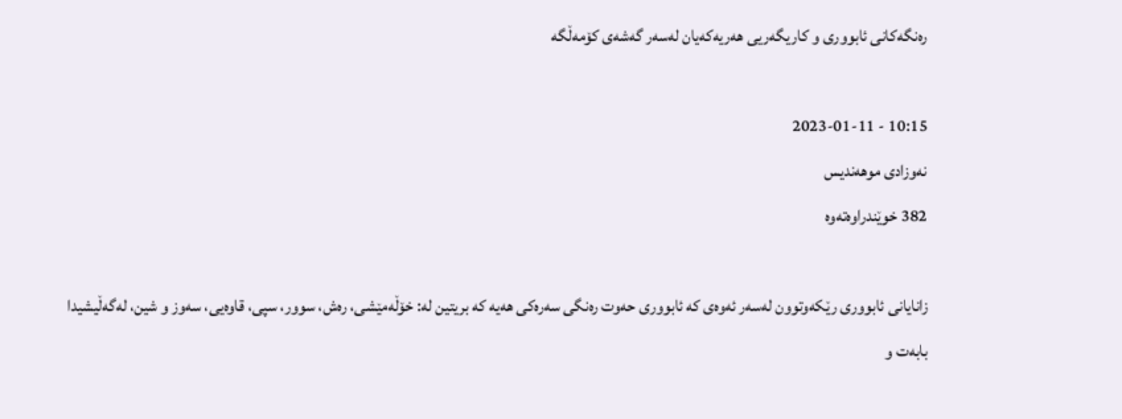ره‌نگه‌كانی‌ ئابووری و كاریگه‌ریی‌ هه‌ریه‌كه‌یان له‌سه‌ر گه‌شه‌ی‌ كۆمه‌ڵگه‌

10:15 - 2023-01-11
نەوزادی موهەندیس
382 خوێندراوەتەوە

زانایانی‌ ئابووری رێكه‌وتوون له‌سه‌ر ئه‌وه‌ی‌ كه‌ ئابووری حه‌وت ره‌نگی‌ سه‌ره‌كی هه‌یه‌ كه‌ بریتین له‌: خۆڵه‌مێشی‌، ره‌ش، سوور، سپی‌، قاوه‌یی، سه‌وز و شین، له‌گه‌ڵیشیدا بابه‌ت و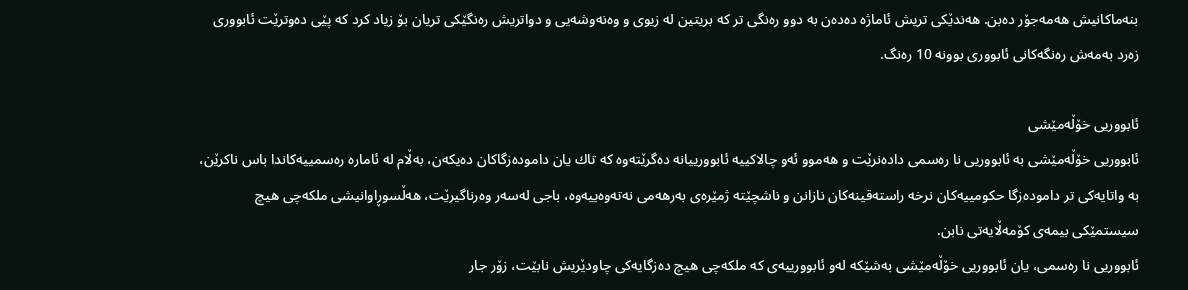بنه‌ماكانیش هه‌مه‌جۆر ده‌بن. هه‌ندێكی‌ تریش ئاماژه‌ ده‌ده‌ن به‌ دوو ره‌نگی‌ تر كه‌ بریتین له‌ زیوی‌ و وه‌نه‌وشه‌یی و دواتریش ره‌نگێكی‌ تریان بۆ زیاد كرد كه‌ پێی‌ ده‌وترێت ئابووری زه‌رد به‌مه‌ش ره‌نگه‌كانی‌ ئابووری بوونه‌ 10 ره‌نگ.

ئابووریی خۆڵه‌مێشی‌
ئابووریی خۆڵه‌مێشی‌ بە ئابووریی نا رەسمی داده‌نرێت و هه‌موو ئه‌و چالاكییه‌ ئابوورییانه‌ ده‌گرێته‌وه‌ كه‌ تاك یان داموده‌زگاكان دەیکەن، به‌ڵام له‌ ئاماره‌ ره‌سمییه‌كاندا باس ناكرێن، به‌ واتایه‌كی تر داموده‌زگا حكومییه‌كان نرخه‌ راسته‌قینه‌كان نازانن و ناشچێته‌ ژمێره‌ی‌ به‌رهه‌می‌ نه‌ته‌وه‌ییه‌وه‌، باجی‌ له‌سه‌ر وه‌رناگیرێت، هه‌ڵسوڕاوانیشی‌ ملكه‌چی‌ هیچ سیستمێكی‌ بیمه‌ی‌ كۆمه‌ڵایه‌تی‌ نابن.
ئابووریی نا رەسمی، یان ئابووریی خۆڵه‌مێشی‌ به‌شێكه‌ له‌و ئابوورییه‌ی‌ كه‌ ملكه‌چی‌ هیچ ده‌زگایه‌كی‌ چاودێریش نابێت، زۆر جار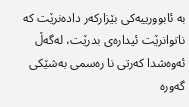به‌ ئابوورییه‌كی‌ بێزاركه‌ر داده‌نرێت كه‌ ناتوانرێت ئیداره‌ی‌ بدرێت، له‌گه‌ڵ ئه‌وه‌شدا كه‌رتی‌ نا رەسمی به‌شێكی‌ گه‌وره‌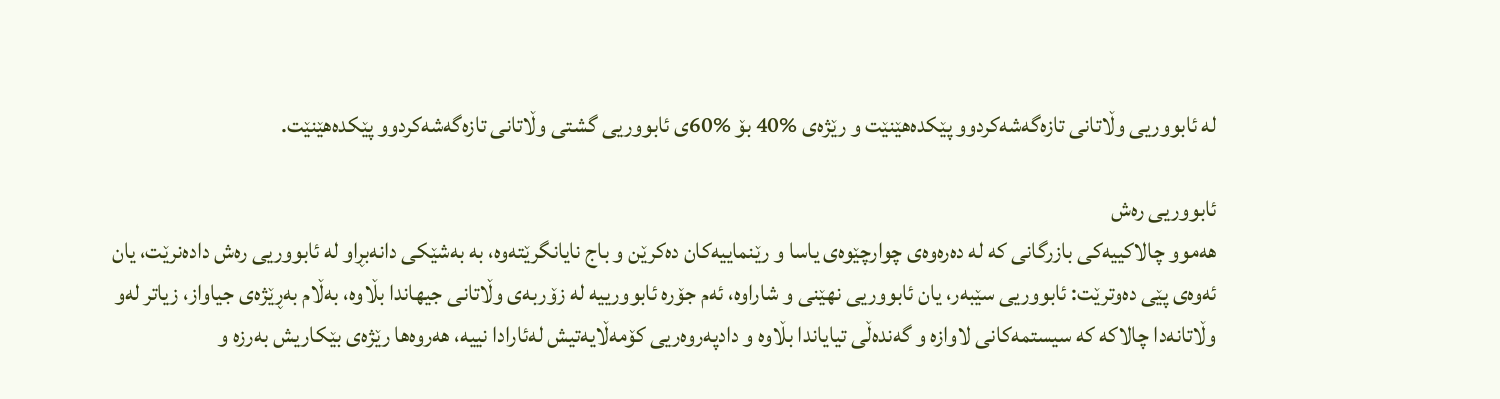له‌ ئابووریی وڵاتانی‌ تازه‌گه‌شه‌كردوو پێكدەهێنێت و رێژه‌ی‌ %40 بۆ %60ی ئابووریی گشتی‌ وڵاتانی‌ تازه‌گه‌شه‌كردوو پێكدەهێنێت.

ئابووریی ره‌ش
هه‌موو چالاكییه‌كی‌ بازرگانی‌ كه‌ له‌ ده‌ره‌وه‌ی‌ چوارچێوه‌ی‌ یاسا و رێنماییه‌كان ده‌كرێن و باج نایانگرێته‌وه‌، به‌ به‌شێكی‌ دانه‌بڕاو له‌ ئابووریی ره‌ش داده‌نرێت، یان ئه‌وه‌ی‌ پێی‌ ده‌وترێت: ئابووریی سێبه‌ر، یان ئابووریی نهێنی‌ و شاراوه‌، ئه‌م جۆره‌ ئابوورییه‌ له‌ زۆربه‌ی‌ وڵاتانی‌ جیهاندا بڵاوه‌، به‌ڵام به‌ڕێژه‌ی‌ جیاواز، زیاتر له‌و وڵاتانه‌دا چالاكه‌ كه‌ سیستمه‌كانی‌ لاوازه‌ و گه‌نده‌ڵی‌ تیایاندا بڵاوه‌ و دادپه‌روه‌ریی‌ كۆمه‌ڵایه‌تیش لەئارادا نییه‌، هه‌روه‌ها رێژه‌ی بێكاریش به‌رزه‌ و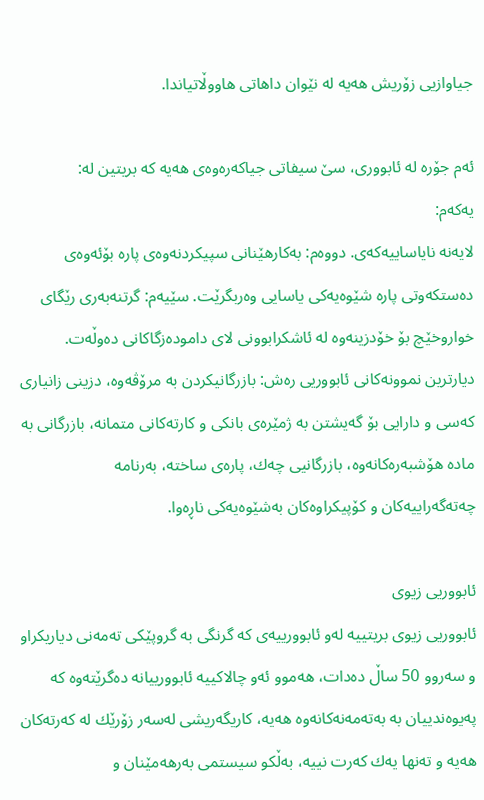جیاوازیی‌ زۆریش هه‌یه‌ له‌ نێوان داهاتی‌ هاووڵاتیاندا.

ئه‌م جۆره‌ له‌ ئابووری، سێ سیفاتی‌ جیاكه‌ره‌وه‌ی‌ هه‌یه‌ كه‌ بریتین له‌:
یه‌كه‌م:
لایه‌نه‌ نایاساییه‌كه‌ی‌. دووه‌م: به‌كارهێنانی‌ سپیكردنه‌وه‌ی‌ پاره‌ بۆئه‌وه‌ی‌ ده‌ستكه‌وتی‌ پاره‌ شێوه‌یه‌كی‌ یاسایی‌ وه‌ربگرێت. سێیه‌م: گرتنه‌به‌ری‌ رێگای‌ خواروخێچ بۆ خۆدزینه‌وه‌ له‌ ئاشكرابوونی لای داموده‌زگاكانی‌ ده‌وڵه‌ت. دیارترین نموونه‌كانی‌ ئابووریی ره‌ش: بازرگانیكردن به‌ مرۆڤه‌وه‌، دزینی‌ زانیاری‌ كه‌سی‌ و دارایی‌ بۆ گه‌یشتن به‌ ژمێره‌ی‌ بانكی‌ و كارته‌كانی‌ متمانه‌، بازرگانی به‌ ماده‌ هۆشبه‌ره‌كانه‌وه‌، بازرگانیی چه‌ك، پاره‌ی‌ ساخته‌، به‌رنامه‌ چه‌ته‌گه‌راییه‌كان و كۆپیكراوه‌كان به‌شێوه‌یه‌كی‌ ناڕه‌وا.

ئابووریی زیوی‌
ئابووریی زیوی‌ بریتییه‌ له‌و ئابوورییه‌ی‌ كه‌ گرنگی‌ به‌ گروپێكی‌ ته‌مه‌نی‌ دیاریكراو و سه‌روو 50 ساڵ ده‌دات، هه‌موو ئه‌و چالاكییه‌ ئابوورییانه‌ ده‌گرێته‌وه‌ كه‌ په‌یوه‌ندییان به‌ به‌ته‌مه‌نه‌كانه‌وه‌ هه‌یه‌، كاریگه‌ریشی‌ له‌سه‌ر زۆرێك له‌ كه‌رته‌كان هه‌یه‌ و ته‌نها یه‌ك كه‌رت نییه‌، به‌ڵكو سیستمی‌ به‌رهه‌مێنان و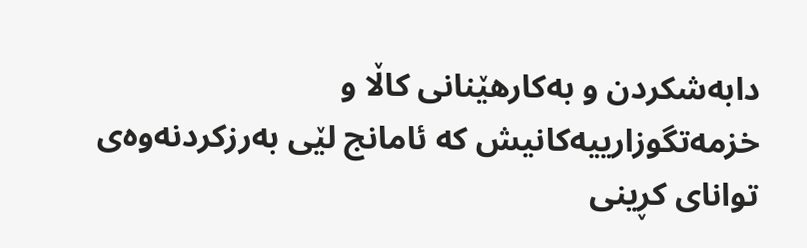دابه‌شكردن و به‌كارهێنانی‌ كاڵا و خزمه‌تگوزارییه‌كانیش كه‌ ئامانج لێی‌ به‌رزكردنه‌وه‌ی توانای‌ كڕینی‌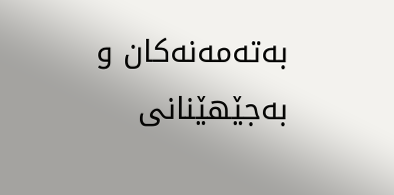به‌ته‌مه‌نه‌كان و به‌جێهێنانی‌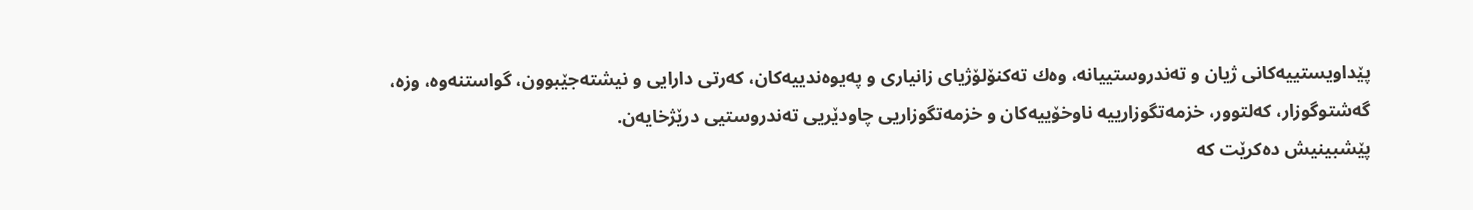پێداویستییه‌كانی‌ ژیان و ته‌ندروستییانه‌، وه‌ك ته‌كنۆ‌لۆژیای‌ زانیاری‌ و په‌یوه‌ندییه‌كان، كه‌رتی‌ دارایی‌ و نیشته‌جێبوون، گواستنه‌وه‌، وزه‌، گه‌شتوگوزار، كه‌لتوور، خزمه‌تگوزارییه‌ ناوخۆییه‌كان و خزمه‌تگوزاریی‌ چاودێریی ته‌ندروستیی درێژخایه‌ن.
پێشبینیش ده‌كرێت كه‌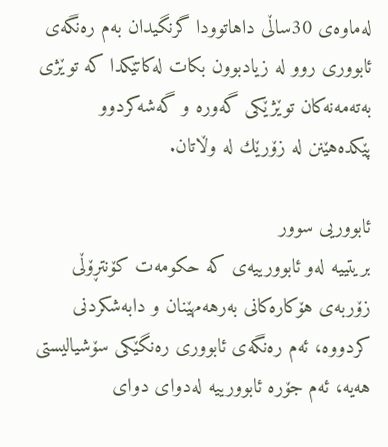له‌ماوه‌ی‌ 30ساڵی‌ داهاتوودا گرنگیدان به‌م ره‌نگه‌ی‌ ئابووری روو له‌ زیادبوون بكات له‌كاتێكدا كه‌ توێژی‌ به‌ته‌مه‌نه‌كان توێژێكی‌ گه‌وره‌ و گه‌شه‌كردوو پێكدەهێنن له‌ زۆرێك له‌ وڵاتان.

ئابووریی‌ سوور
بریتییه‌ له‌و ئابوورییه‌ی‌ كه‌ حكومه‌ت كۆنتڕۆڵی‌ زۆربه‌ی‌ هۆكاره‌كانی‌ به‌رهه‌مهێنان و دابه‌شكردنی‌ كردووه‌، ئه‌م ره‌نگه‌ی‌ ئابووری ره‌نگێكی‌ سۆشیالیستی هه‌یه‌، ئه‌م جۆره‌ ئابوورییه‌ له‌دوای دوای‌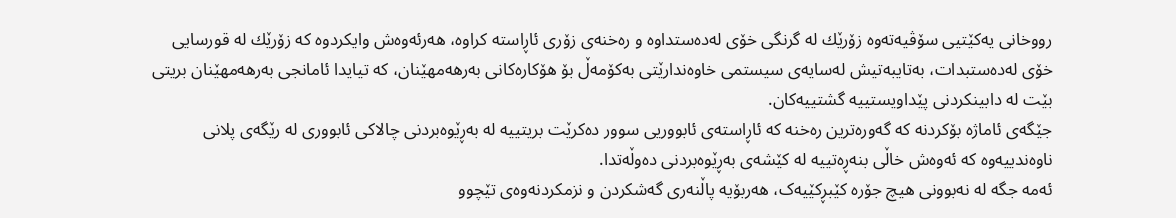رووخانی‌ یه‌كێتیی‌ سۆڤیەته‌وه‌ زۆرێك له‌ گرنگی‌ خۆی‌ له‌ده‌ستداوه‌ و ره‌خنه‌ی زۆری ئاڕاسته‌ كراوه‌، هه‌رئه‌وه‌ش وایكردوه‌ كه‌ زۆرێك له‌ قورسایی‌ خۆی‌ له‌ده‌ستبدات، به‌تایبه‌تیش له‌سایه‌ی‌ سیستمی خاوه‌ندارێتی‌ به‌كۆمه‌ڵ بۆ هۆكاره‌كانی‌ به‌رهه‌مهێنان، كه‌ تیایدا ئامانجی‌ به‌رهه‌مهێنان بریتی‌ بێت له‌ دابینكردنی‌ پێداویستییه‌ گشتییه‌كان.
جێگه‌ی‌ ئاماژه ‌بۆكردنه‌ كه‌ گه‌وره‌ترین ره‌خنه‌ كه‌ ئاڕاسته‌ی‌ ئابووریی سوور ده‌كرێت بریتییه‌ له‌ به‌ڕێوه‌بردنی‌ چالاكی‌ ئابووری له‌ رێگه‌ی‌ پلانی‌ ناوه‌ندییه‌وه‌ كه‌ ئه‌وه‌ش خاڵی‌ بنه‌ڕه‌تییه‌ له‌ كێشه‌ی‌ به‌ڕێوه‌بردنی‌ ده‌وڵه‌تدا.
ئه‌مه‌ جگه‌ له ‌نه‌بوونی‌ هیچ جۆرە كێبڕكێیەک، هه‌ربۆیه‌ پاڵنه‌ری‌ گه‌شكردن و نزمكردنه‌وه‌ی‌ تێچوو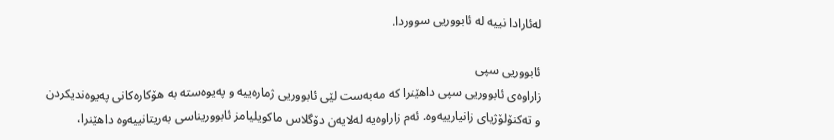لەئارادا نییە له‌ ئابووریی سووردا.

ئابووریی سپی‌
زاراوه‌ی‌ ئابووریی سپی داهێنرا كه‌ مه‌به‌ست لێی‌ ئابووریی ژماره‌ییه‌ و په‌یوه‌سته‌ به‌ هۆكاره‌كانی‌ په‌یوه‌ندیكردن و ته‌كنۆ‌لۆژیای‌ زانیارییه‌وه‌. ئه‌م زاراوه‌یه‌ له‌لایه‌ن دۆگلاس ماكویلیامز ئابووریناسی‌ به‌ریتانییه‌وه‌ داهێنرا،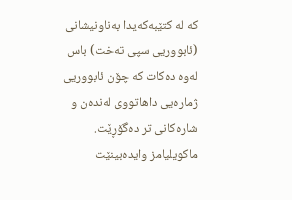كه‌ له‌ كتێبه‌كه‌یدا به‌ناونیشانی‌ (ئابووریی سپی‌ ته‌خت) باس له‌وه‌ ده‌كات كه‌ چۆن ئابووریی ژماره‌یی‌ داهاتووی له‌نده‌ن و شاره‌كانی‌ تر ده‌گۆڕێت.
ماكویلیامز وایده‌بینێت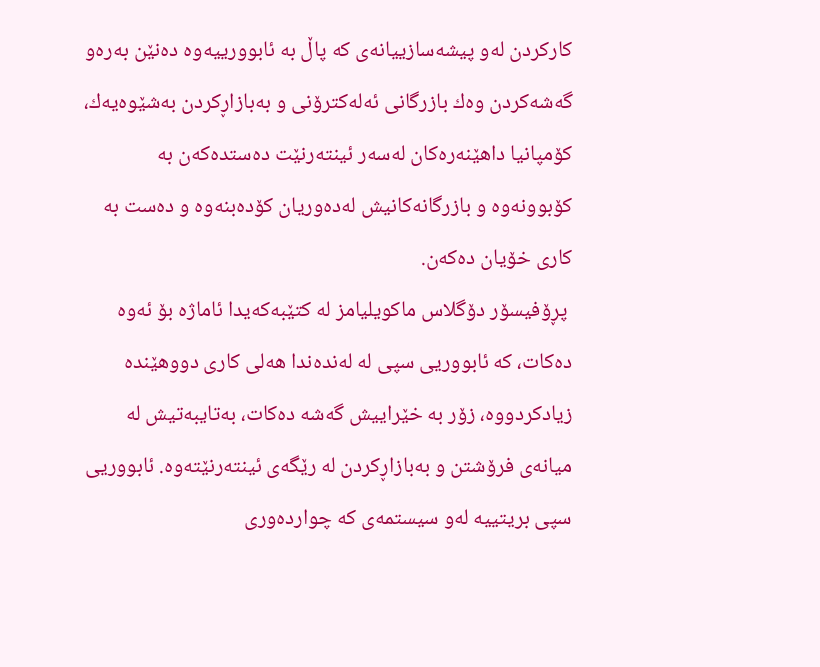كاركردن له‌و پیشه‌سازییانه‌ی‌ كه‌ پاڵ به‌ ئابوورییه‌وه‌ ده‌نێن به‌ره‌و گه‌شه‌كردن وه‌ك بازرگانی‌ ئه‌لەكترۆنی‌ و به‌بازاڕكردن به‌شێوه‌یه‌ك، كۆمپانیا داهێنه‌ره‌كان له‌سه‌ر ئینته‌رنێت ده‌ستده‌كه‌ن به‌ كۆبوونه‌وه‌ و بازرگانه‌كانیش له‌ده‌وریان كۆده‌بنه‌وه‌ و ده‌ست به‌ كاری خۆیان ده‌كه‌ن.
 پڕۆفیسۆر دۆگلاس ماكویلیامز له‌ كتێبه‌كه‌یدا ئاماژه‌ بۆ ئه‌وه‌ ده‌كات، كه‌ ئابووریی سپی‌ له‌ له‌نده‌ندا هه‌لی‌ كاری‌ دووهێنده‌ زیادكردووه‌، زۆر به‌ خێراییش گه‌شه‌ ده‌كات، به‌تایبه‌تیش له‌ میانه‌ی‌ فرۆشتن و به‌بازاڕكردن له‌ رێگه‌ی‌ ئینته‌رنێته‌وه‌. ئابووریی سپی‌ بریتییه‌ له‌و سیستمه‌ی‌ كه‌ چوارده‌وری‌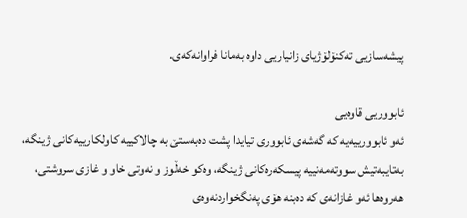پیشه‌سازیی‌ ته‌كنۆ‌لۆژیای‌ زانیاریی‌ داوه‌ به‌مانا فراوانه‌كه‌ی‌.

ئابووریی قاوه‌یی
ئه‌و ئابوورییه‌یه‌ كه‌ گه‌شه‌ی‌ ئابووری تیایدا پشت ده‌به‌ستێ به‌ چالاكییه‌ كاولكارییه‌كانی‌ ژینگه‌، به‌تایبه‌تیش سووته‌مه‌نییه‌ پیسكه‌ره‌كانی‌ ژینگه،‌ وه‌كو خه‌ڵوز و نه‌وتی‌ خاو و غازی‌ سروشتی‌، هه‌روه‌ها ئه‌و غازانه‌ی‌ كه‌ ده‌بنه‌ هۆی‌ په‌نگخواردنه‌وه‌ی‌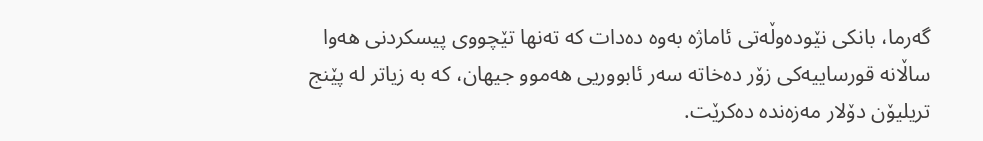گه‌رما، بانكی‌ نێوده‌وڵه‌تی‌ ئاماژه‌ بەوە ده‌دات كه‌ ته‌نها تێچووی پیسكردنی‌ هه‌وا ساڵانه‌ قورساییه‌كی زۆر ده‌خاته‌ سه‌ر ئابووریی هه‌موو جیهان، كه‌ به‌ زیاتر له‌ پێنج تریلیۆن دۆلار مه‌زه‌نده‌ ده‌كرێت.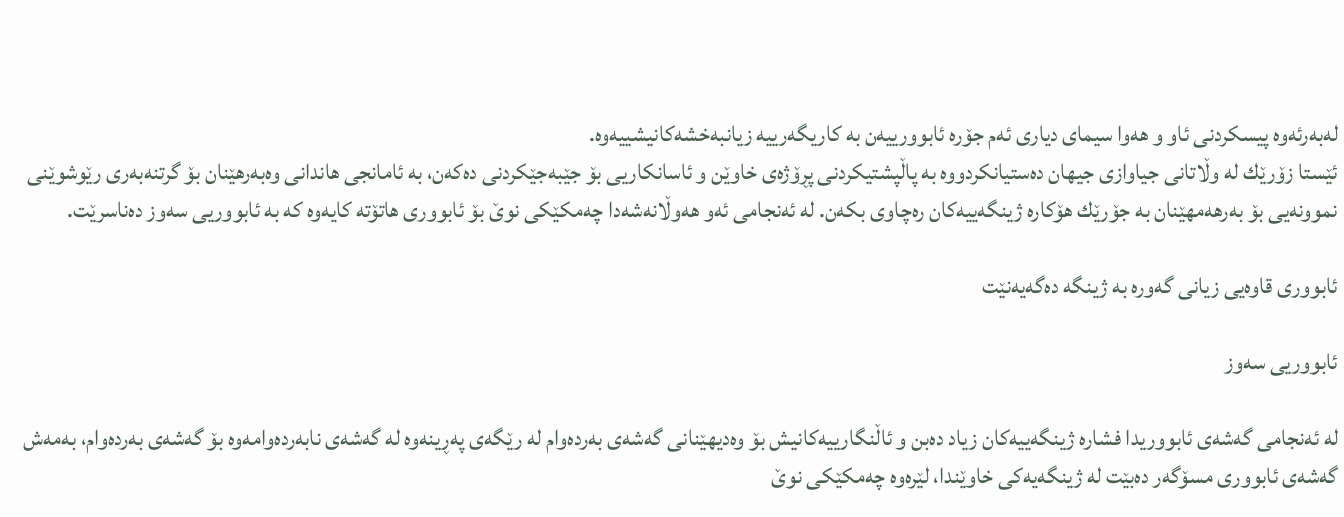له‌به‌رئه‌وه‌ پیسكردنی‌ ئاو و هه‌وا سیمای‌ دیاری‌ ئه‌م جۆره‌ ئابوورییه‌ن به‌ كاریگه‌رییه‌ زیانبه‌خشه‌كانیشییه‌وه‌.
ئێستا زۆرێك له‌ وڵاتانی‌ جیاوازی‌ جیهان ده‌ستیانكردووه‌ به‌ پاڵپشتیكردنی‌ پڕۆژه‌ی خاوێن و ئاسانكاریی‌ بۆ جێبه‌جێكردنی ده‌كه‌ن، به‌ ئامانجی‌ هاندانی‌ وه‌به‌رهێنان بۆ گرتنه‌به‌ری‌ رێوشوێنی‌ نموونه‌یی‌ بۆ به‌رهه‌مهێنان به‌ جۆرێك هۆكاره‌ ژینگه‌ییه‌كان ره‌چاوی‌ بكه‌ن. له‌ ئه‌نجامی‌ ئه‌و هه‌وڵانه‌شه‌دا چه‌مكێكی‌ نوێ‌ بۆ ئابووری هاتۆته‌ كایه‌وه‌ كه‌ به‌ ئابووریی سه‌وز ده‌ناسرێت.

ئابووری قاوه‌یی زیانی گه‌وره‌ به‌ ژینگه‌ ده‌گه‌یه‌نێت

ئابووریی سه‌وز

له‌ ئه‌نجامی‌ گه‌شه‌ی‌ ئابووریدا فشاره‌ ژینگه‌ییه‌كان زیاد ده‌بن و ئاڵنگارییه‌كانیش بۆ وه‌دیهێنانی‌ گه‌شه‌ی‌ به‌رده‌وام له‌ رێگه‌ی په‌ڕینه‌وه‌ له‌ گه‌شه‌ی‌ نابه‌رده‌وامه‌وه‌ بۆ گه‌شه‌ی به‌رده‌وام، به‌مه‌ش گه‌شه‌ی ئابووری مسۆگه‌ر ده‌بێت له‌ ژینگه‌یه‌كی خاوێندا، لێره‌وه‌ چه‌مكێكی‌ نوێ‌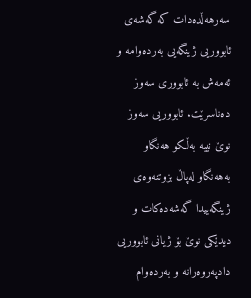سه‌رهه‌ڵده‌دات كه‌ گه‌شه‌ی‌ ئابووریی ژینگه‌یی‌ به‌رده‌وامه‌ و ئه‌مه‌ش به‌ ئابووری سه‌وز ده‌ناسرێت. ئابووریی سه‌وز نوێ‌ نییه‌ به‌ڵكو هه‌نگاو به‌هه‌نگاو له‌پاڵ بزوتنه‌وه‌ی‌ ژینگه‌ییدا گه‌شه‌ده‌كات و دیدێكی‌ نوێ‌ بۆ ژیانی‌ ئابووریی دادپه‌روه‌رانه‌ و به‌رده‌وام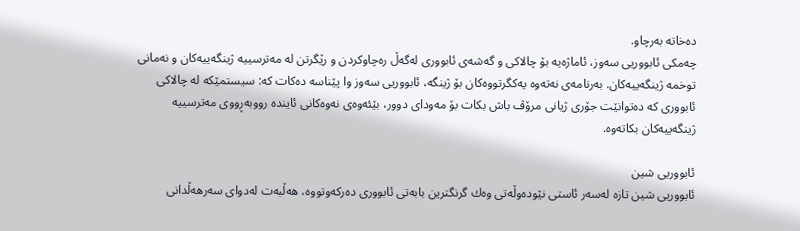ده‌خاته‌ به‌رچاو.
چه‌مكی‌ ئابووریی سه‌وز، ئاماژه‌یه‌ بۆ چالاكی‌ و گه‌شه‌ی‌ ئابووری له‌گه‌ڵ ره‌چاوكردن و رێگرتن له‌ مه‌ترسییه‌ ژینگه‌ییه‌كان و نه‌مانی‌ توخمه‌ ژینگه‌ییه‌كان. به‌رنامه‌ی‌ نه‌ته‌وه‌ یه‌كگرتووه‌كان بۆ ژینگه‌، ئابووریی سه‌وز وا پێناسه‌ ده‌كات كه‌: سیستمێكه‌ له‌ چالاكی‌ ئابووری كه‌ ده‌توانێت جۆری‌ ژیانی‌ مرۆڤ باش بكات بۆ مه‌ودای‌ دوور، بێئه‌وه‌ی‌ نه‌وه‌كانی‌ ئاینده‌ رووبه‌ڕووی‌ مه‌ترسییه‌ ژینگه‌ییه‌كان بكاته‌وه‌.

ئابووریی شین
ئابووریی شین تازه‌ له‌سه‌ر ئاستی‌ نێوده‌وڵه‌تی‌ وه‌ك گرنگترین بابه‌تی ئابووری ده‌ركه‌وتووه‌، هه‌ڵبه‌ت له‌دوای‌ سه‌رهه‌ڵدانی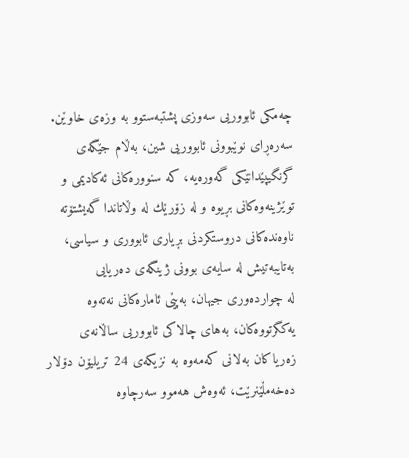چه‌مكی‌ ئابووریی سه‌وزی‌ پشتبه‌ستوو به‌ وزه‌ی‌ خاوێن. سه‌ره‌ڕای‌ نوێبوونی‌ ئابووریی شین، به‌ڵام جێگه‌ی‌ گرنگیپێدانێكی‌ گه‌وره‌یه‌، كه‌ سنووره‌كانی‌ ئه‌كادیمی‌ و توێژینه‌وه‌كانی‌ بڕیوه‌ و له‌ زۆرێك له‌ وڵاتاندا گه‌یشتۆته‌ ناوه‌نده‌كانی‌ دروستكردنی‌ بڕیاری‌ ئابووری و سیاسی‌، به‌تایبه‌تیش له‌ سایه‌ی‌ بوونی‌ ژینگه‌ی‌ ده‌ریایی‌ له ‌چوارده‌وری‌ جیهان، به‌پێی‌ ئاماره‌كانی‌ نه‌ته‌وه‌ یه‌كگرتووه‌كان، به‌های چالاكی ئابووریی ساڵانه‌ی زه‌ریاكان به‌لانی‌ كه‌مه‌وه‌ به‌ نزیكه‌ی‌ 24 تریلیۆن دۆلار ده‌خه‌مڵێنرێت، ئه‌وه‌ش هه‌موو سه‌رچاوه‌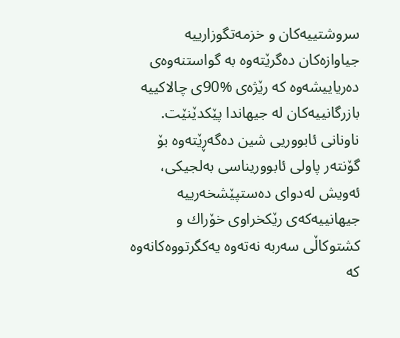سروشتییه‌كان و خزمه‌تگوزارییه‌ جیاوازه‌كان ده‌گرێته‌وه‌ به‌ گواستنه‌وه‌ی‌ ده‌ریاییشه‌وه‌ كه‌ رێژه‌ی‌ %90ی چالاكییه‌ بازرگانییه‌كان له‌ جیهاندا پێكدێنێت.
ناونانی‌ ئابووریی شین ده‌گه‌ڕێته‌وه‌ بۆ گۆنته‌ر پاولی‌ ئابووریناسی‌ به‌لجیكی‌، ئه‌ویش له‌دوای‌ ده‌ستپێشخه‌رییه‌ جیهانییه‌كه‌ی رێكخراوی‌ خۆراك و كشتوكاڵی‌ سه‌ربه ‌نه‌ته‌وه‌ یه‌كگرتووه‌كانه‌وه‌ كه‌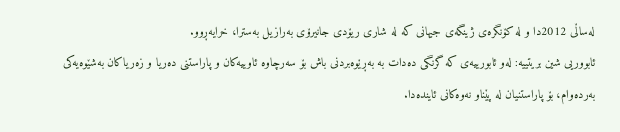له‌ساڵی‌ 2012دا و له‌ كۆنگره‌ی‌ ژینگه‌ی‌ جیهانی‌ كه‌ له‌ شاری‌ ریۆدی‌ جانیرۆی به‌رازیل به‌سترا، خرایه‌ڕوو.
ئابووریی شین بریتییه‌: له‌و ئابورییه‌ی‌ كه‌ گرنگی‌ ده‌دات به‌ به‌ڕێوه‌بردنی‌ باش بۆ سه‌رچاوه‌ ئاوییه‌كان و پاراستنی‌ ده‌ریا و زه‌ریاكان به‌شێوه‌یه‌كی‌ به‌رده‌وام، بۆ پاراستنیان له‌ پێناو نه‌وه‌كانی‌ ئاینده‌دا.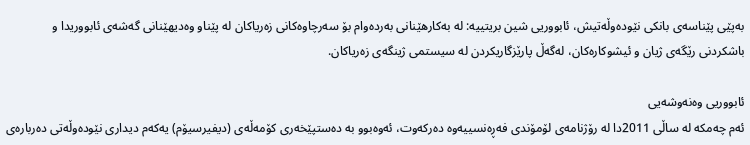به‌پێی‌ پێناسه‌ی بانكی‌ نێوده‌وڵه‌تیش، ئابووریی شین بریتییه‌: له‌ به‌كارهێنانی‌ به‌رده‌وام بۆ سه‌رچاوه‌كانی‌ زه‌ریاكان له‌ پێناو وه‌دیهێنانی‌ گه‌شه‌ی‌ ئابووریدا و باشكردنی‌ رێگه‌ی‌ ژیان و ئیشوكاره‌كان، له‌گه‌ڵ پارێزگاریكردن له‌ سیستمی‌ ژینگه‌ی‌ زه‌ریاكان.

ئابووریی وه‌نه‌وشه‌یی
ئه‌م چه‌مكه‌ له‌ ساڵی‌ 2011دا له‌ رۆژنامه‌ی‌ لۆمۆندی‌ فه‌ڕه‌نسییه‌وه‌ ده‌ركه‌وت، ئه‌وه‌بوو به‌ ده‌ستپێخه‌ری كۆمه‌ڵه‌ی‌ (دیفیرسیۆم) یه‌كه‌م دیداری‌ نێوده‌وڵه‌تی‌ ده‌رباره‌ی‌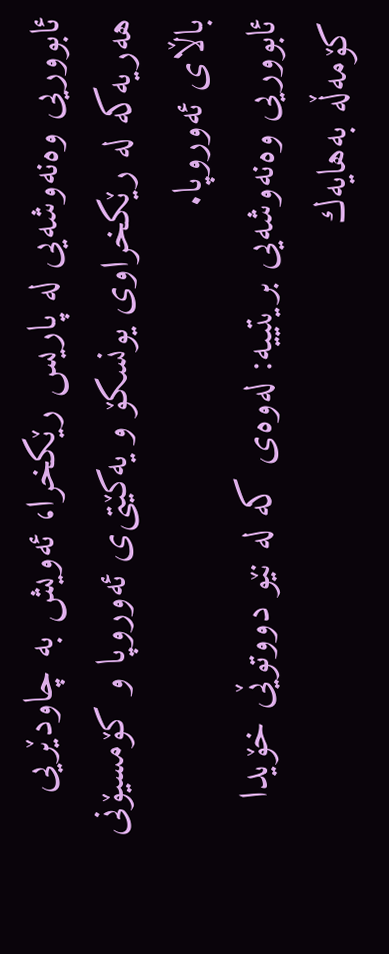ئابووریی وه‌نه‌وشه‌یی له‌ پاریس رێكخرا، ئه‌ویش به‌ چاودێریی‌ هه‌ریه‌كه‌ له‌ رێكخراوی‌ یونسكۆ و یه‌كێتی‌ی ئه‌وروپا و كۆمسیۆنی‌ باڵای ئه‌وروپا.
ئابووریی وه‌نه‌وشه‌یی بریتییه‌: له‌وه‌ی‌ كه‌ له‌ نێو دووتوێی‌ خۆیدا كۆمه‌ڵه‌ به‌هایه‌ك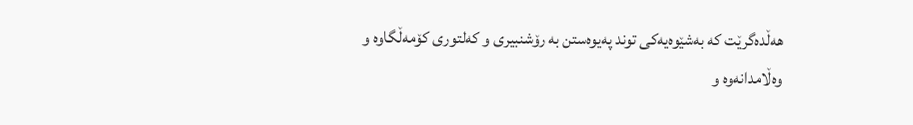هه‌ڵده‌گرێت كه‌ به‌شێوه‌یه‌كی‌ توند په‌یوه‌ستن به‌ رۆشنبیری‌ و كه‌لتوری‌ كۆمه‌ڵگاوه‌ و وه‌ڵامدانه‌وه‌ و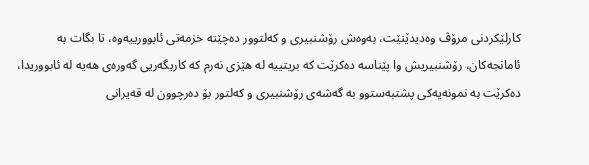كارلێكردنی‌ مرۆڤ وه‌دیدێنێت، به‌وه‌ش رۆشنبیری‌ و كه‌لتوور ده‌چێته‌ خزمه‌تی‌ ئابوورییه‌وه‌، تا بگات به‌ ئامانجه‌كان، رۆشنبیریش وا پێناسە ده‌كرێت كه‌ بریتییه‌ له‌ هێزی‌ نه‌رم كه‌ كاریگه‌ریی‌ گه‌وره‌ی‌ هه‌یه‌ له‌ ئابووریدا، ده‌كرێت به‌ نمونه‌یه‌كی‌ پشتبه‌ستوو به‌ گه‌شه‌ی‌ رۆشنبیری‌ و كه‌لتور بۆ ده‌رچوون له‌ قه‌یرانی‌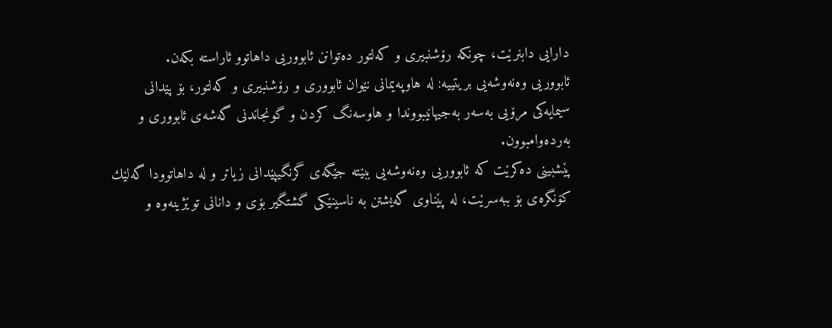دارایی‌ دابنرێت، چونكه‌ رۆشنبیری‌ و كه‌لتور ده‌توانن ئابووریی داهاتوو ئاراسته‌ بكه‌ن.
ئابووریی وه‌نه‌وشه‌یی بریتییه‌: له‌ هاوپه‌یمانی‌ نێوان ئابووری و رۆشنبیری‌ و كه‌لتور، بۆ پێدانی‌ سیمایه‌كی‌ مرۆیی‌ به‌سه‌ر به‌جیهانیبووندا و هاوسه‌نگ كردن و گونجاندنی گه‌شه‌ی‌ ئابووری و به‌رده‌وامبوون.
پێشبینی‌ ده‌كرێت كه‌ ئابووریی وه‌نه‌وشه‌یی ببێته‌ جێگه‌ی‌ گرنگیپێدانی‌ زیاتر و له‌ داهاتوودا گه‌لێك كۆنگره‌ی‌ بۆ ببه‌سرێت، له‌ پێناوی گه‌یشتن به‌ ناسینێكی‌ گشتگیر بۆی‌ و دانانی‌ توێژینه‌وه‌ و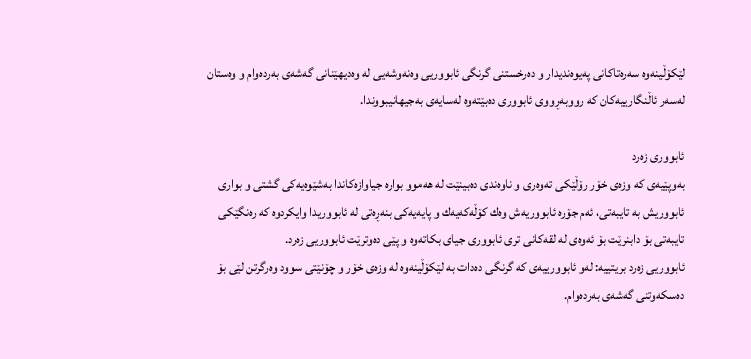لێكۆڵینه‌وه‌ سه‌ره‌تاكانی‌ په‌یوه‌ندیدار و ده‌رخستنی‌ گرنگی‌ ئابووریی وه‌نه‌وشه‌یی له‌ وه‌دیهێنانی‌ گه‌شه‌ی‌ به‌رده‌وام و وه‌ستان له‌سه‌ر ئاڵنگارییه‌كان كه‌ رووبه‌ڕووی‌ ئابووری ده‌بێته‌وه‌ له‌سایه‌ی‌ به‌جیهانیبووندا.

ئابووری زه‌رد
به‌وپێیه‌ی‌ كه‌ وزه‌ی‌ خۆر رۆڵێكی‌ ته‌وه‌ری‌ و ناوه‌ندی‌ ده‌بینێت له‌ هه‌موو بواره‌ جیاوازه‌كاندا به‌شێوه‌یه‌كی‌ گشتی‌ و بواری‌ ئابووریش به‌ تایبه‌تی‌، ئه‌م جۆره‌ ئابووریه‌ش وه‌ك كۆڵه‌كه‌یه‌ك و پایه‌یه‌كی‌ بنه‌ڕه‌تی‌ له‌ ئابووریدا وایكردوه‌ كه‌ ره‌نگێكی‌ تایبه‌تی‌ بۆ دابنرێت بۆ ئه‌وه‌ی‌ له‌ لقه‌كانی‌ تری‌ ئابووری جیای بكاته‌وه‌ و پێی‌ ده‌وترێت ئابووریی زه‌رد.
ئابووریی زه‌رد بریتییه‌: له‌و ئابوورییه‌ی كه‌ گرنگی‌ ده‌دات به‌ لێكۆڵینه‌وه‌ له‌ وزه‌ی‌ خۆر و چۆنێتی‌ سوود وه‌رگرتن لێی‌ بۆ ده‌سكه‌وتنی‌ گه‌شه‌ی‌ به‌رده‌وام.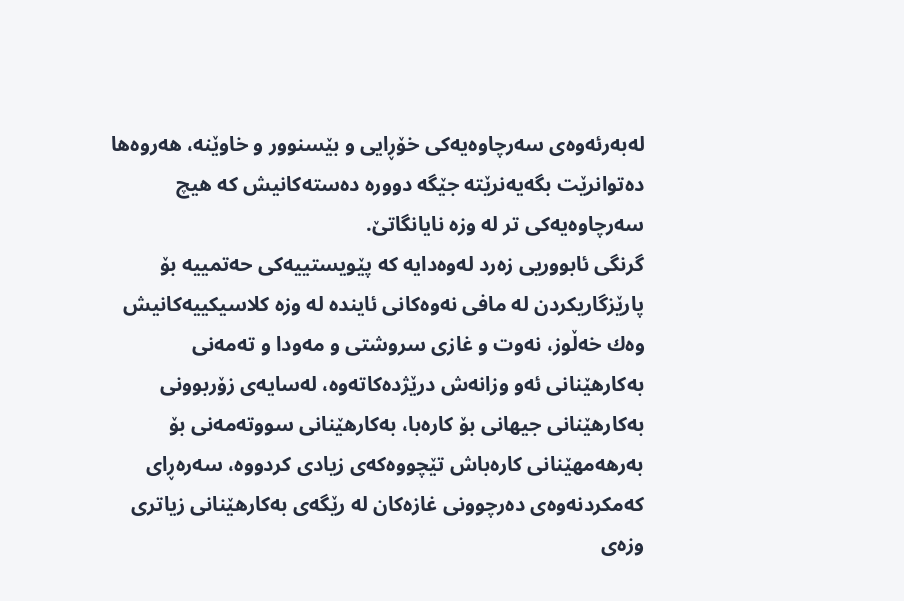له‌به‌رئه‌وه‌ی‌ سه‌رچاوه‌یه‌كی‌ خۆڕایی و بێسنوور و خاوێنه‌، هه‌روه‌ها ده‌توانرێت بگه‌یه‌نرێته‌ جێگه‌ دووره‌ ده‌سته‌كانیش كه‌ هیچ سه‌رچاوه‌یه‌كی‌ تر له‌ وزه‌ نایانگاتێ‌.
گرنگی‌ ئابووریی زه‌رد له‌وه‌دایه‌ كه‌ پێویستییه‌كی‌ حه‌تمییه‌ بۆ پارێزگاریكردن له‌ مافی‌ نه‌وه‌كانی‌ ئاینده‌ له‌ وزه‌ كلاسیكییه‌كانیش وه‌ك خه‌ڵوز، نه‌وت و غازی‌ سروشتی‌ و مه‌ودا و ته‌مه‌نی‌ به‌كارهێنانی‌ ئه‌و وزانه‌ش درێژده‌كاته‌وه‌، له‌سایه‌ی‌ زۆربوونی به‌كارهێنانی‌ جیهانی‌ بۆ كاره‌با، به‌كارهێنانی‌ سووته‌مه‌نی‌ بۆ به‌رهه‌مهێنانی‌ كاره‌باش تێچووه‌كه‌ی زیادی كردووه‌، سه‌ره‌ڕای‌ كه‌مكردنه‌وه‌ی‌ ده‌رچوونی‌ غازه‌كان له‌ رێگه‌ی به‌كارهێنانی زیاتری وزه‌ی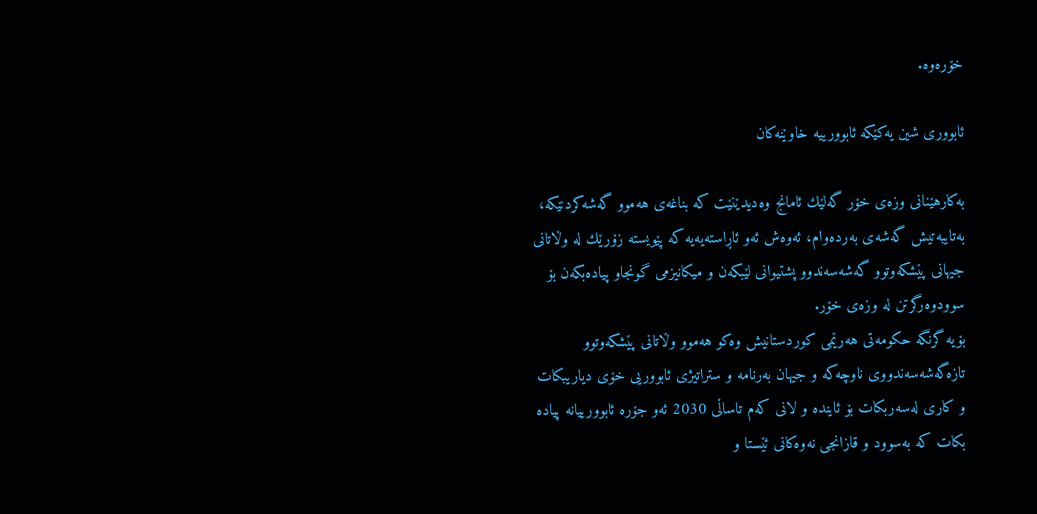خۆره‌وه‌.

ئابووری شین یه‌كێكه‌ ئابوورییه‌ خاوێنه‌كان

به‌كارهێنانی‌ وزه‌ی‌ خۆر گه‌لێك ئامانج وه‌دیدێنێت كه‌ بناغه‌ی‌ هه‌موو گه‌شه‌كردنێكه‌، به‌تایبه‌تیش گه‌شه‌ی‌ به‌رده‌وام، ئه‌وه‌ش ئه‌و ئاڕاسته‌یه‌یه‌ كه‌ پێویسته‌ زۆرێك له‌ وڵاتانی‌ جیهانی‌ پێشكه‌وتوو گه‌شه‌سه‌ندوو پشتیوانی‌ لێبكه‌ن و میكانیزمی‌ گونجاو پیاده‌بكه‌ن بۆ سوودوه‌رگرتن له‌ وزه‌ی‌ خۆر.
بۆیه‌ گرنگه‌ حكومه‌تی‌ هه‌رێمی‌ كوردستانیش وه‌كو هه‌موو وڵاتانی‌ پێشكه‌وتوو  تازه‌گه‌شه‌سه‌ندووی‌ ناوچه‌كه‌ و جیهان به‌رنامه‌ و ستراتیژی‌ ئابووریی خۆی‌ دیاریبكات و كاری‌ له‌سه‌ربكات بۆ ئاینده‌ و لانی‌ كه‌م تاساڵی‌ 2030 ئه‌و جۆره‌ ئابوورییانه‌ پیاده‌ بكات كه‌ به‌سوود و قازانجی‌ نه‌وه‌كانی‌ ئێستا و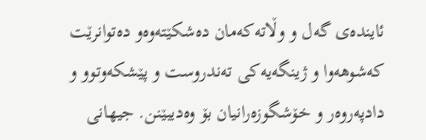ئاینده‌ی‌ گه‌ل و وڵاته‌كه‌مان ده‌شكێته‌وه‌و ده‌توانرێت كه‌شوهه‌وا و ژینگه‌یه‌كی‌ ته‌ندروست و پێشكه‌وتوو و دادپه‌روه‌ر و خۆشگوزه‌رانیان بۆ وه‌دیبێنن. جیهانی‌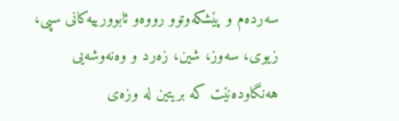سه‌رده‌م و پێشكه‌وتوو رووه‌و ئابوورییه‌كانی‌ سپی‌، زیوی‌، سه‌وز، شین، زه‌رد و وه‌نه‌وشه‌یی هه‌نگاوده‌نێت كه‌ بریتین له‌ وزه‌ی‌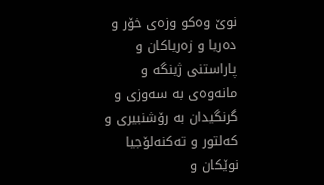نوێ‌ وه‌كو وزه‌ی‌ خۆر و ده‌ریا و زه‌ریاكان و پاراستنی‌ ژینگه‌ و مانه‌وه‌ی‌ به‌ سه‌وزی‌ و گرنگیدان به‌ رۆشنبیری‌ و كه‌لتور و ته‌كنه‌لۆجیا نوێكان و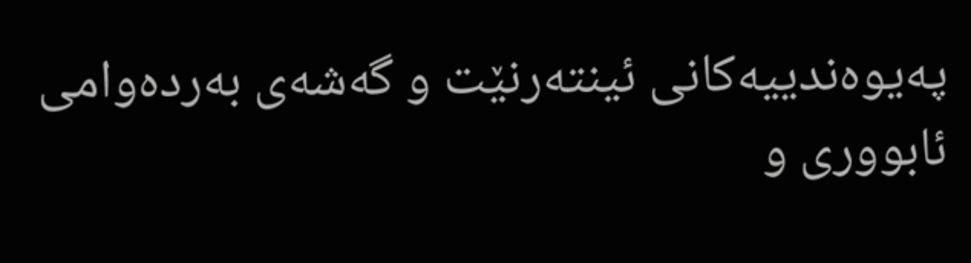په‌یوه‌ندییه‌كانی‌ ئینته‌رنێت و گه‌شه‌ی‌ به‌رده‌وامی‌ ئابووری و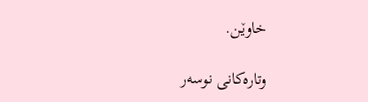خاوێن.

وتارەکانی نوسەر